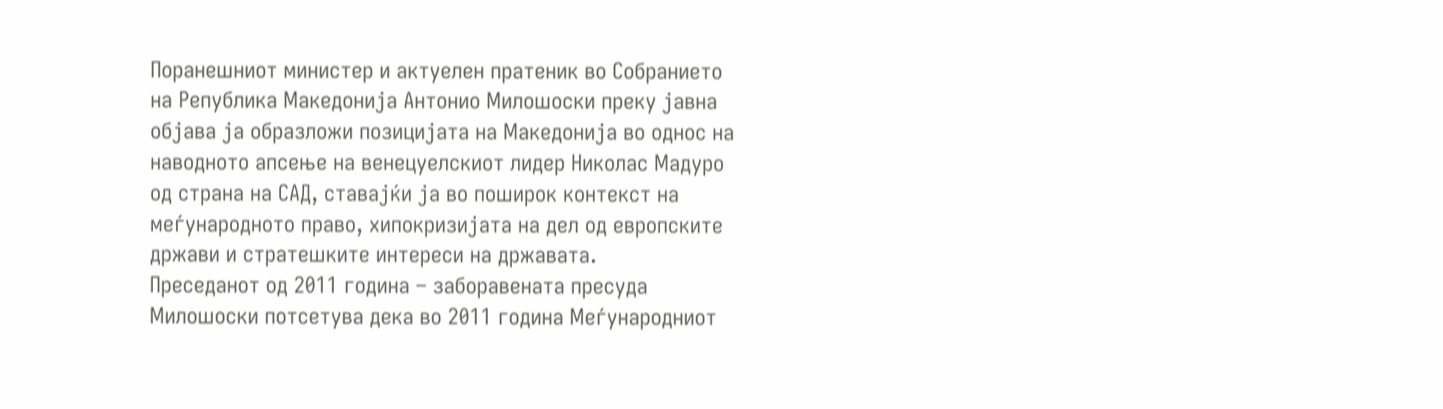Поранешниот министер и актуелен пратеник во Собранието на Република Македонија Антонио Милошоски преку јавна објава ја образложи позицијата на Македонија во однос на наводното апсење на венецуелскиот лидер Николас Мадуро од страна на САД, ставајќи ја во поширок контекст на меѓународното право, хипокризијата на дел од европските држави и стратешките интереси на државата.
Преседанот од 2011 година – заборавената пресуда
Милошоски потсетува дека во 2011 година Меѓународниот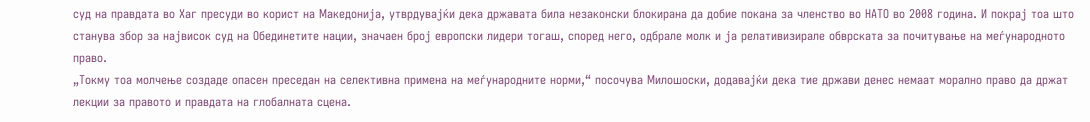суд на правдата во Хаг пресуди во корист на Македонија, утврдувајќи дека државата била незаконски блокирана да добие покана за членство во НАТО во 2008 година. И покрај тоа што станува збор за највисок суд на Обединетите нации, значаен број европски лидери тогаш, според него, одбрале молк и ја релативизирале обврската за почитување на меѓународното право.
„Токму тоа молчење создаде опасен преседан на селективна примена на меѓународните норми,“ посочува Милошоски, додавајќи дека тие држави денес немаат морално право да држат лекции за правото и правдата на глобалната сцена.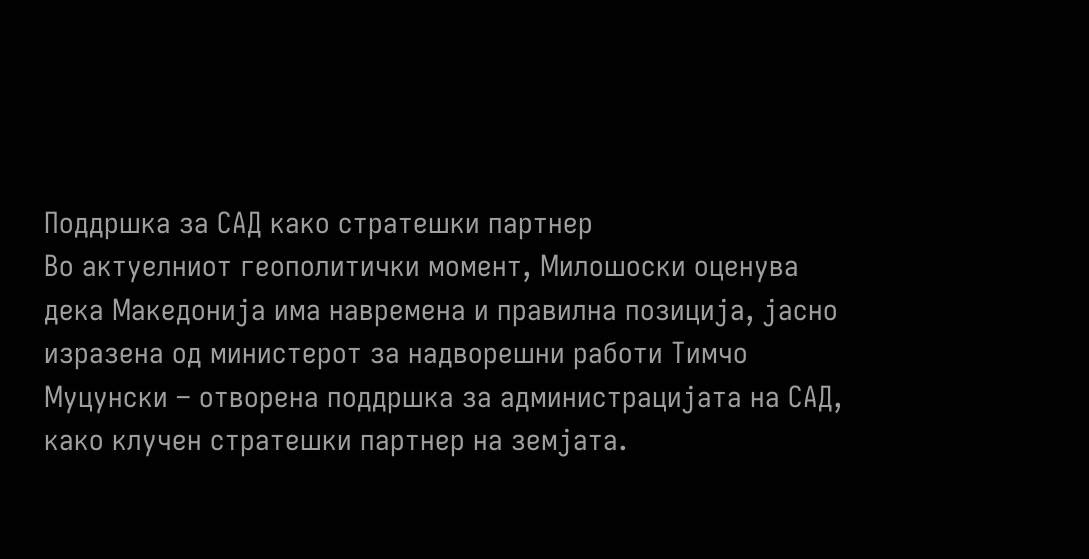Поддршка за САД како стратешки партнер
Во актуелниот геополитички момент, Милошоски оценува дека Македонија има навремена и правилна позиција, јасно изразена од министерот за надворешни работи Тимчо Муцунски – отворена поддршка за администрацијата на САД, како клучен стратешки партнер на земјата.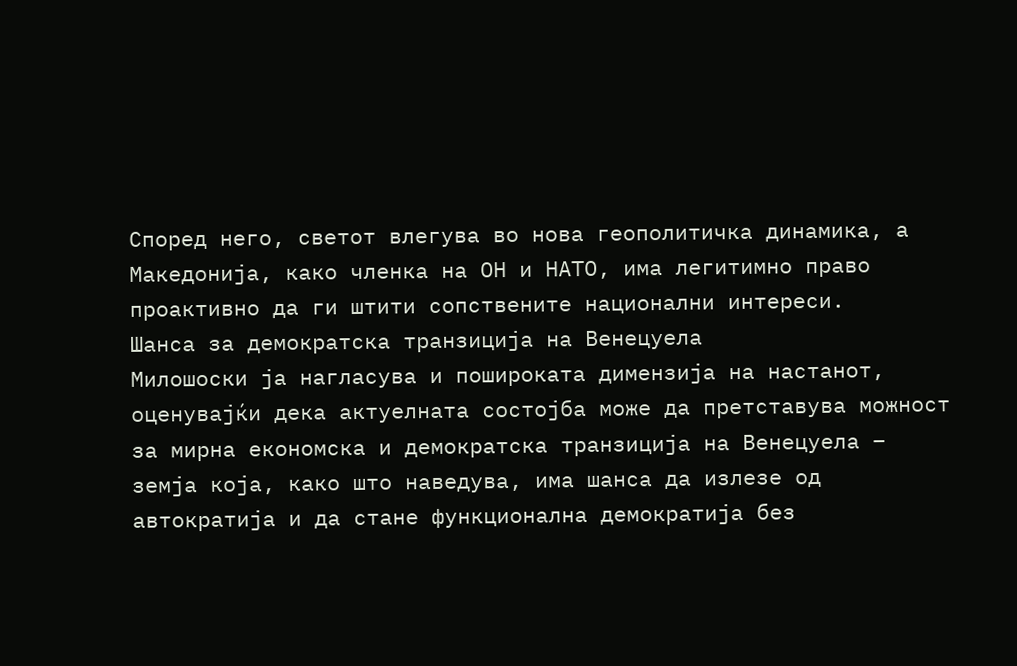Според него, светот влегува во нова геополитичка динамика, а Македонија, како членка на ОН и НАТО, има легитимно право проактивно да ги штити сопствените национални интереси.
Шанса за демократска транзиција на Венецуела
Милошоски ја нагласува и пошироката димензија на настанот, оценувајќи дека актуелната состојба може да претставува можност за мирна економска и демократска транзиција на Венецуела – земја која, како што наведува, има шанса да излезе од автократија и да стане функционална демократија без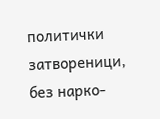политички затвореници, без нарко-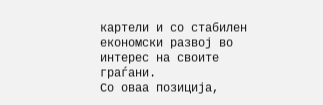картели и со стабилен економски развој во интерес на своите граѓани.
Со оваа позиција,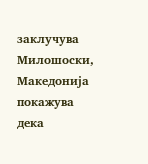заклучува Милошоски, Македонија покажува дека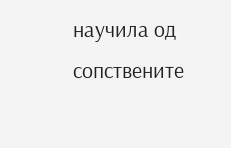научила од сопствените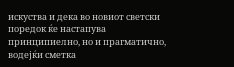искуства и дека во новиот светски поредок ќе настапува принципиелно, но и прагматично, водејќи сметка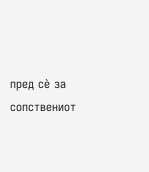пред сè за сопствениот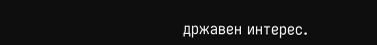државен интерес.